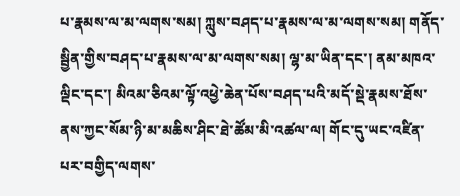པ་རྣམས་ལ་མ་ལགས་སམ། ཀླུས་བཤད་པ་རྣམས་ལ་མ་ལགས་སམ། གནོད་སྦྱིན་གྱིས་བཤད་པ་རྣམས་ལ་མ་ལགས་སམ། ལྷ་མ་ཡིན་དང་། ནམ་མཁའ་ལྡིང་དང་། མིའམ་ཅིའམ་ལྟོ་འཕྱེ་ཆེན་པོས་བཤད་པའི་མདོ་སྡེ་རྣམས་ཐོས་ནས་ཀྱང་སོམ་ཉི་མ་མཆིས་ཤིང་ཐེ་ཚོམ་མི་འཚལ་ལ། གོང་དུ་ཡང་འཛིན་པར་བགྱིད་ལགས་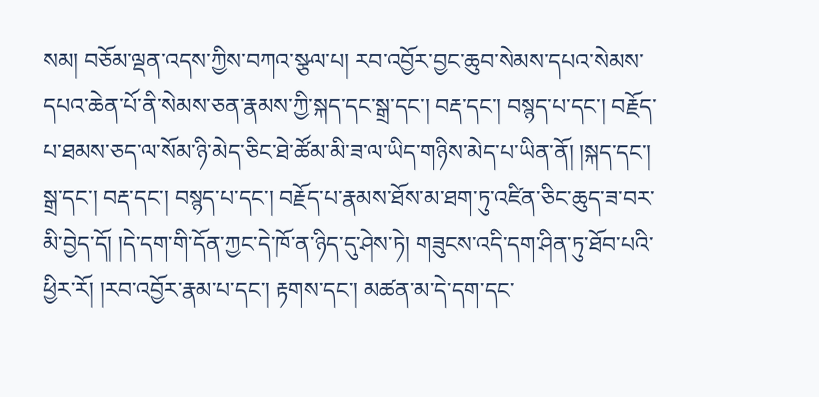སམ། བཅོམ་ལྡན་འདས་ཀྱིས་བཀའ་སྩལ་པ། རབ་འབྱོར་བྱང་ཆུབ་སེམས་དཔའ་སེམས་དཔའ་ཆེན་པོ་ནི་སེམས་ཅན་རྣམས་ཀྱི་སྐད་དང་སྒྲ་དང་། བརྡ་དང་། བསྙད་པ་དང་། བརྗོད་པ་ཐམས་ཅད་ལ་སོམ་ཉི་མེད་ཅིང་ཐེ་ཚོམ་མི་ཟ་ལ་ཡིད་གཉིས་མེད་པ་ཡིན་ནོ། །སྐད་དང་། སྒྲ་དང་། བརྡ་དང་། བསྙད་པ་དང་། བརྗོད་པ་རྣམས་ཐོས་མ་ཐག་ཏུ་འཛིན་ཅིང་ཆུད་ཟ་བར་མི་བྱེད་དོ། །དེ་དག་གི་དོན་ཀྱང་དེ་ཁོ་ན་ཉིད་དུ་ཤེས་ཏེ། གཟུངས་འདི་དག་ཤིན་ཏུ་ཐོབ་པའི་ཕྱིར་རོ། །རབ་འབྱོར་རྣམ་པ་དང་། རྟགས་དང་། མཚན་མ་དེ་དག་དང་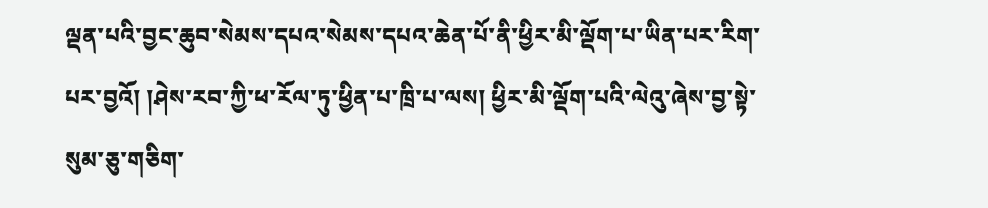ལྡན་པའི་བྱང་ཆུབ་སེམས་དཔའ་སེམས་དཔའ་ཆེན་པོ་ནི་ཕྱིར་མི་ལྡོག་པ་ཡིན་པར་རིག་པར་བྱའོ། །ཤེས་རབ་ཀྱི་ཕ་རོལ་ཏུ་ཕྱིན་པ་ཁྲི་པ་ལས། ཕྱིར་མི་ལྡོག་པའི་ལེའུ་ཞེས་བྱ་སྟེ་སུམ་ཅུ་གཅིག་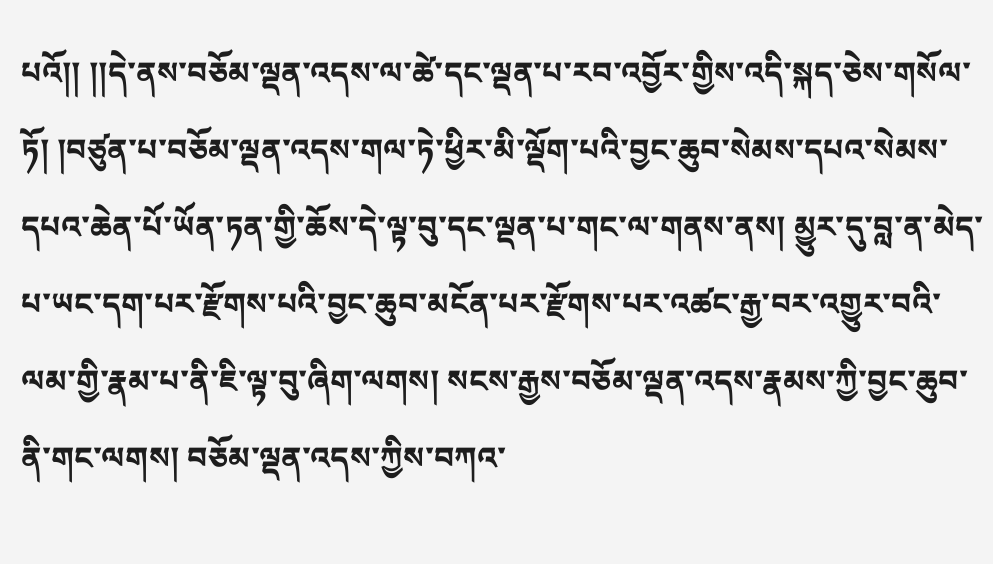པའོ།། །།དེ་ནས་བཅོམ་ལྡན་འདས་ལ་ཚེ་དང་ལྡན་པ་རབ་འབྱོར་གྱིས་འདི་སྐད་ཅེས་གསོལ་ཏོ། །བཙུན་པ་བཅོམ་ལྡན་འདས་གལ་ཏེ་ཕྱིར་མི་ལྡོག་པའི་བྱང་ཆུབ་སེམས་དཔའ་སེམས་དཔའ་ཆེན་པོ་ཡོན་ཏན་གྱི་ཆོས་དེ་ལྟ་བུ་དང་ལྡན་པ་གང་ལ་གནས་ནས། མྱུར་དུ་བླ་ན་མེད་པ་ཡང་དག་པར་རྫོགས་པའི་བྱང་ཆུབ་མངོན་པར་རྫོགས་པར་འཚང་རྒྱ་བར་འགྱུར་བའི་ལམ་གྱི་རྣམ་པ་ནི་ཇི་ལྟ་བུ་ཞིག་ལགས། སངས་རྒྱས་བཅོམ་ལྡན་འདས་རྣམས་ཀྱི་བྱང་ཆུབ་ནི་གང་ལགས། བཅོམ་ལྡན་འདས་ཀྱིས་བཀའ་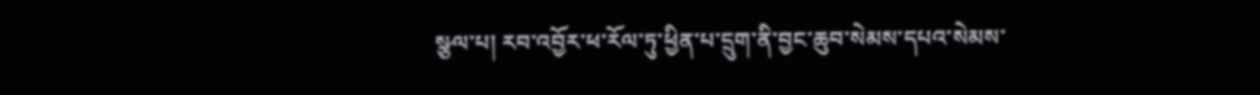སྩལ་པ། རབ་འབྱོར་ཕ་རོལ་ཏུ་ཕྱིན་པ་དྲུག་ནི་བྱང་ཆུབ་སེམས་དཔའ་སེམས་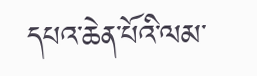དཔའ་ཆེན་པོའི་ལམ་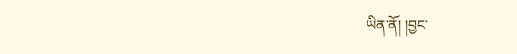ཡིན་ནོ། །བྱང་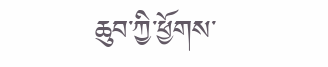ཆུབ་ཀྱི་ཕྱོགས་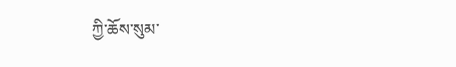ཀྱི་ཆོས་སུམ་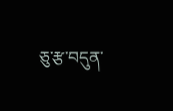ཅུ་རྩ་བདུན་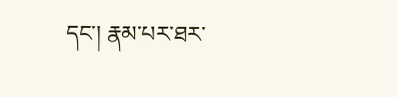དང་། རྣམ་པར་ཐར་